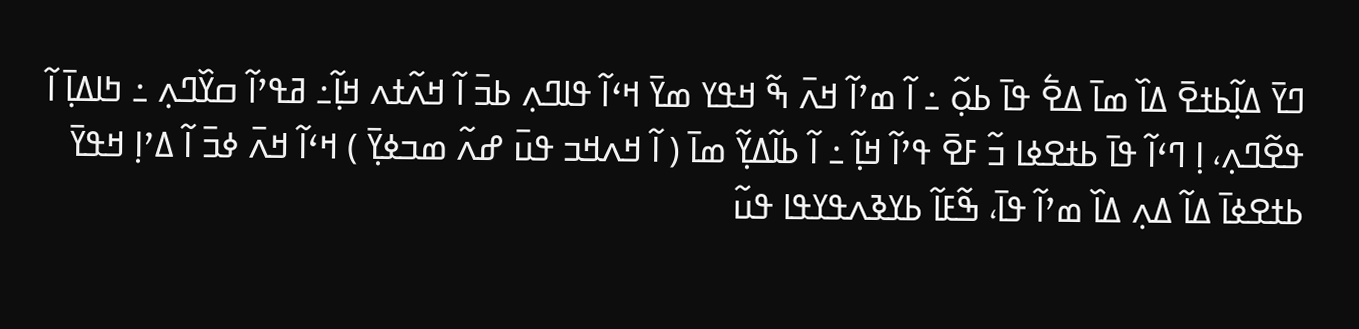ߣߌ߫ ߡߊ߲߬ߕߙߐ߫ ߡߊ߰ ߘߊ߫ ߡߐ߱ ߟߊ߫ ߕߋ߲߬ ߸ ߊ߬ ߘߴߊ߬ ߞߍ߫ ߒ߬ ߞߟߌ ߘߌ߫ ߞߵߊ߬ ߟߊߣߍ߲ ߕߏ߫ ߊ߬ ߞߍ߬ߙߍ ߞߊ߲߬߸ ߥߟߴߊ߬ ߛߌ߰ߣߍ߲ ߸ ߤߊߡߊ߲߫ ߊ߬ ߟߐ߬ߣߍ߲، ߊ߲ ߣߵߊ߬ ߟߊ߫ ߕߙߐߦߊ ߏ߬ ߓߐ߫ ߟߴߊ߬ ߞߊ߲߬ ߸ ߊ߬ ߕߊ߬ߡߌ߲߬ ߘߊ߫ ( ߊ߬ ߞߍߞߏ ߟߎ߫ ߝߍ߬ ߘߏߦߌ߲߫ ) ߞߵߊ߬ ߞߍ߫ ߦߏ߫ ߊ߬ ߡߴߊ߲ ߞߟߌ߫ ߕߙߐߦߊ߫ ߡߊ߬ ߡߍ߲ ߡߊ߰ ߘߴߊ߬ ߟߊ߫، ߒ߬ߓߊ߬ ߕߌߢߍߟߌߟߊ ߟߎ߬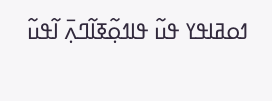ߗߋߥߊߟߌ ߟߎ߬ ߟߊߗߋ߲߬ߧߊ߬ߣߍ߲߫ ߊ߬ߟߎ߬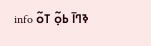ߢߣߊ߫ ߕߋ߲߬ ߠߋ߬ info